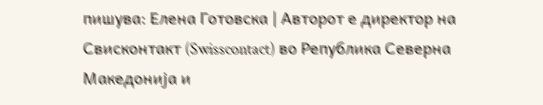пишува: Елена Готовска | Авторот е директор на Свисконтакт (Swisscontact) во Република Северна Македонија и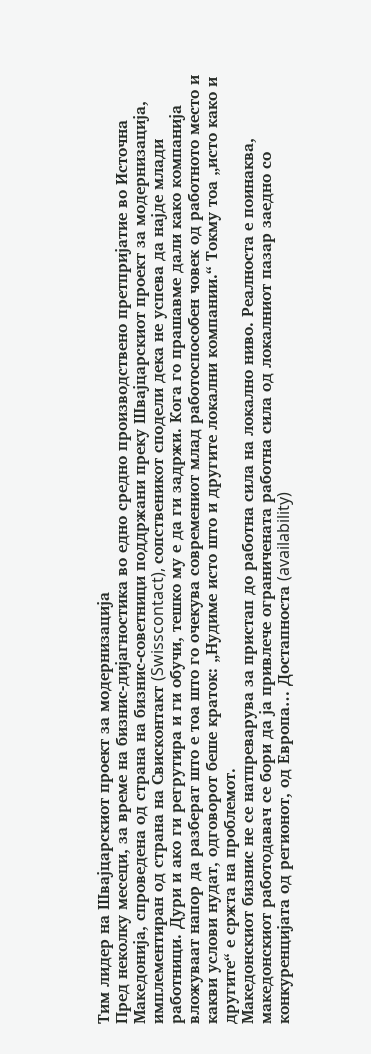Тим лидер на Швајцарскиот проект за модернизација
Пред неколку месеци, за време на бизнис-дијагностика во едно средно производствено претпријатие во Источна Македонија, спроведена од страна на бизнис-советници поддржани преку Швајцарскиот проект за модернизација, имплементиран од страна на Свисконтакт (Swisscontact), сопственикот сподели дека не успева да најде млади работници. Дури и ако ги регрутира и ги обучи, тешко му е да ги задржи. Кога го прашавме дали како компанија вложуваат напор да разберат што е тоа што го очекува современиот млад работоспособен човек од работното место и какви услови нудат, одговорот беше краток: „Нудиме исто што и другите локални компании.“ Токму тоа „исто како и другите“ е сржта на проблемот.
Македонскиот бизнис не се натпреварува за пристап до работна сила на локално ниво. Реалноста е поинаква, македонскиот работодавач се бори да ја привлече ограничената работна сила од локалниот пазар заедно со конкуренцијата од регионот, од Европа… Достапноста (availability)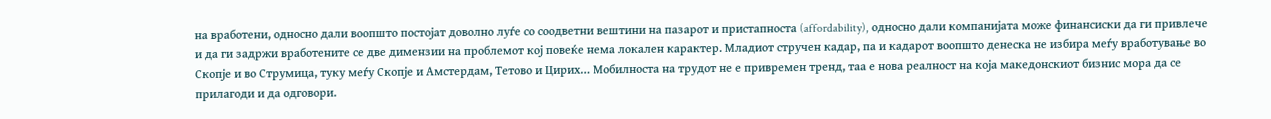на вработени, односно дали воопшто постојат доволно луѓе со соодветни вештини на пазарот и пристапноста (affordability), односно дали компанијата може финансиски да ги привлече и да ги задржи вработените се две димензии на проблемот кој повеќе нема локален карактер. Младиот стручен кадар, па и кадарот воопшто денеска не избира меѓу вработување во Скопје и во Струмица, туку меѓу Скопје и Амстердам, Тетово и Цирих… Мобилноста на трудот не е привремен тренд, таа е нова реалност на која македонскиот бизнис мора да се прилагоди и да одговори.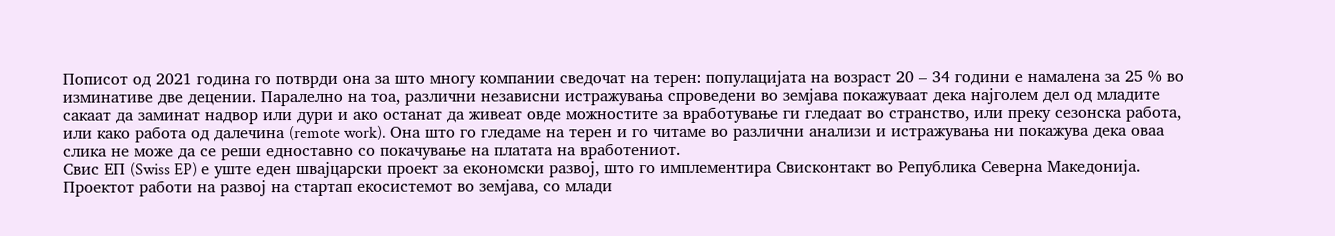Пописот од 2021 година го потврди она за што многу компании сведочат на терен: популацијата на возраст 20 – 34 години е намалена за 25 % во изминативе две децении. Паралелно на тоа, различни независни истражувања спроведени во земјава покажуваат дека најголем дел од младите сакаат да заминат надвор или дури и ако останат да живеат овде можностите за вработување ги гледаат во странство, или преку сезонска работа, или како работа од далечина (remote work). Oна што го гледаме на терен и го читаме во различни анализи и истражувања ни покажува дека оваа слика не може да се реши едноставно со покачување на платата на вработениот.
Свис ЕП (Swiss EP) е уште еден швајцарски проект за економски развој, што го имплементира Свисконтакт во Република Северна Македонија. Проектот работи на развој на стартап екосистемот во земјава, со млади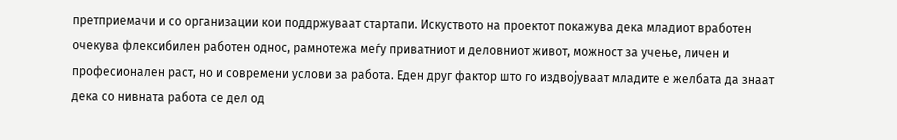претприемачи и со организации кои поддржуваат стартапи. Искуството на проектот покажува дека младиот вработен очекува флексибилен работен однос, рамнотежа меѓу приватниот и деловниот живот, можност за учење, личен и професионален раст, но и современи услови за работа. Еден друг фактор што го издвојуваат младите е желбата да знаат дека со нивната работа се дел од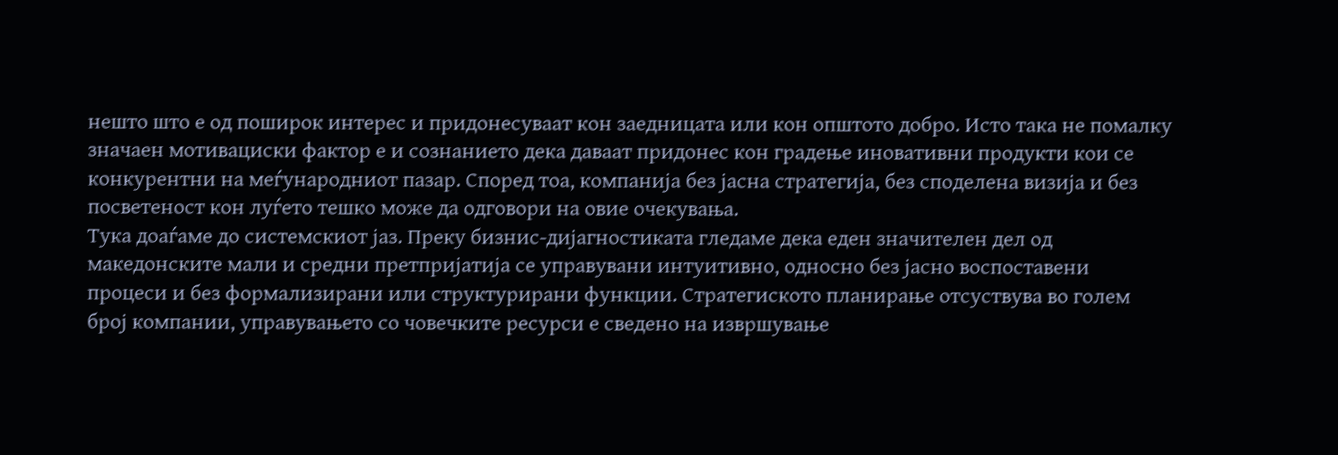нешто што е од поширок интерес и придонесуваат кон заедницата или кон општото добро. Исто така не помалку значаен мотивациски фактор е и сознанието дека даваат придонес кон градење иновативни продукти кои се конкурентни на меѓународниот пазар. Според тоа, компанија без јасна стратегија, без споделена визија и без посветеност кон луѓето тешко може да одговори на овие очекувања.
Тука доаѓаме до системскиот јаз. Преку бизнис-дијагностиката гледаме дека еден значителен дел од македонските мали и средни претпријатија се управувани интуитивно, односно без јасно воспоставени процеси и без формализирани или структурирани функции. Стратегиското планирање отсуствува во голем број компании, управувањето со човечките ресурси е сведено на извршување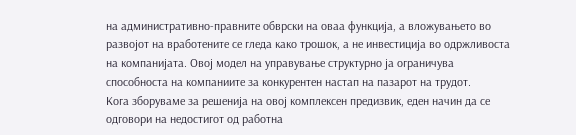на административно-правните обврски на оваа функција, а вложувањето во развојот на вработените се гледа како трошок, а не инвестиција во одржливоста на компанијата. Овој модел на управување структурно ја ограничува способноста на компаниите за конкурентен настап на пазарот на трудот.
Кога зборуваме за решенија на овој комплексен предизвик, еден начин да се одговори на недостигот од работна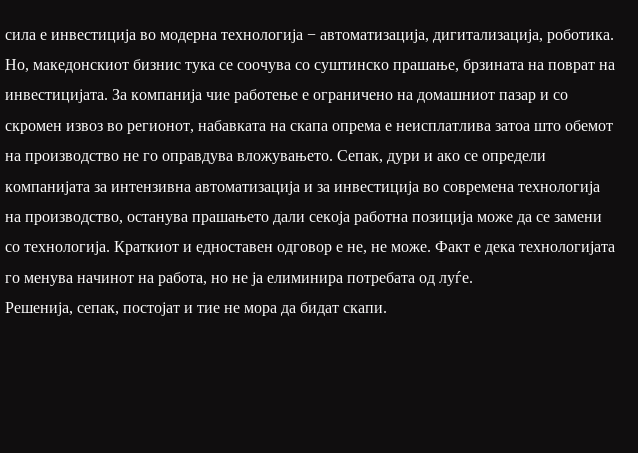сила е инвестиција во модерна технологија − автоматизација, дигитализација, роботика. Но, македонскиот бизнис тука се соочува со суштинско прашање, брзината на поврат на инвестицијата. За компанија чие работење е ограничено на домашниот пазар и со скромен извоз во регионот, набавката на скапа опрема е неисплатлива затоа што обемот на производство не го оправдува вложувањето. Сепак, дури и ако се определи компанијата за интензивна автоматизација и за инвестиција во современа технологија на производство, останува прашањето дали секоја работна позиција може да се замени со технологија. Краткиот и едноставен одговор е не, не може. Факт е дека технологијата го менува начинот на работа, но не ја елиминира потребата од луѓе.
Решенија, сепак, постојат и тие не мора да бидат скапи.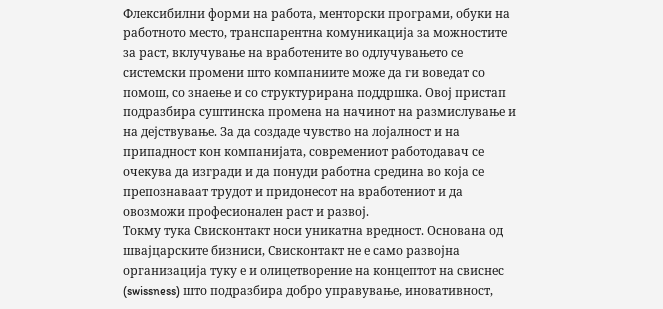Флексибилни форми на работа, менторски програми, обуки на работното место, транспарентна комуникација за можностите за раст, вклучување на вработените во одлучувањето се системски промени што компаниите може да ги воведат со помош, со знаење и со структурирана поддршка. Овој пристап подразбира суштинска промена на начинот на размислување и на дејствување. За да создаде чувство на лојалност и на припадност кон компанијата, современиот работодавач се очекува да изгради и да понуди работна средина во која се препознаваат трудот и придонесот на вработениот и да овозможи професионален раст и развој.
Токму тука Свисконтакт носи уникатна вредност. Основана од швајцарските бизниси, Свисконтакт не е само развојна организација туку е и олицетворение на концептот на свиснес (swissness) што подразбира добро управување, иновативност,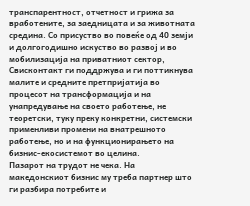транспарентност, отчетност и грижа за вработените, за заедницата и за животната средина. Со присуство во повеќе од 40 земји и долгогодишно искуство во развој и во мобилизација на приватниот сектор, Свисконтакт ги поддржува и ги поттикнува малите и средните претпријатија во процесот на трансформација и на унапредување на своето работење, не теоретски, туку преку конкретни, системски применливи промени на внатрешното работење, но и на функционирањето на бизнис-екосистемот во целина.
Пазарот на трудот не чека. На македонскиот бизнис му треба партнер што ги разбира потребите и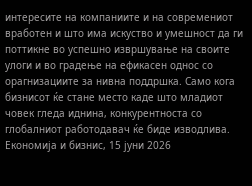интересите на компаниите и на современиот вработен и што има искуство и умешност да ги поттикне во успешно извршување на своите улоги и во градење на ефикасен однос со орагнизациите за нивна поддршка. Само кога бизнисот ќе стане место каде што младиот човек гледа иднина, конкурентноста со глобалниот работодавач ќе биде изводлива.
Економија и бизнис, 15 јуни 2026